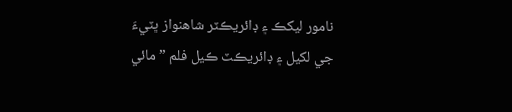نامور ليکڪ ۽ ڊائريڪٽر شاهنواز ڀٽيءَ جي لکيل ۽ ڊائريڪٽ ڪيل فلم ”مائي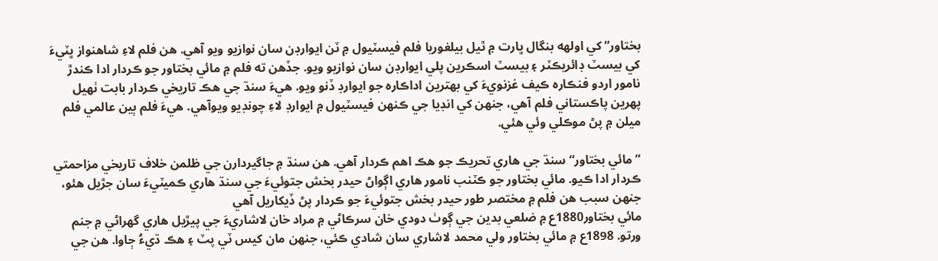بختاور“ کي اولھه بنگال ڀارت ۾ ٿيل بيلغوريا فلم فيسٽيول ۾ ٽن ايوارڊن سان نوازيو ويو آهي. هن فلم لاءِ شاهنواز ڀٽيءَ کي بيسٽ ڊائريڪٽر ۽ بيسٽ اسڪرين پلي ايوارڊن سان نوازيو ويو. جڏهن ته فلم ۾ مائي بختاور جو ڪردار ادا ڪندڙ نامور اردو فنڪاره ڪيف غزنويءَ کي بھترين اداڪاره جو ايوارڊ ڏنو ويو. هيءَ سنڌ جي هڪ تاريخي ڪردار بابت ٺھيل پھرين پاڪستاني فلم آهي، جنھن کي انڊيا جي ڪنھن فيسٽيول ۾ ايوارڊ لاءِ چونڊيو ويوآهي. هيءَ فلم ٻين عالمي فلم ميلن ۾ پڻ موڪلي وئي هئي.

”مائي بختاور“سنڌ جي ھاري تحريڪ جو هڪ اهم ڪردار آهي. هن سنڌ ۾ جاگيردارن جي ظلمن خلاف تاريخي مزاحمتي ڪردار ادا ڪيو. مائي بختاور جو ڪٽنب نامور هاري اڳواڻ حيدر بخش جتوئيءَ جي سنڌ هاري ڪميٽيءَ سان جڙيل هئو، جنھن سبب هن فلم ۾ مختصر طور حيدر بخش جتوئيءَ جو ڪردار پڻ ڏيکاريل آهي
مائي بختاور1880ع ۾ ضلعي بدين جي ڳوٺ دودي خان سرڪاڻي ۾ مراد خان لاشاريءَ جي پيڙيل هاري گهراڻي ۾ جنم ورتو. 1898ع ۾ مائي بختاور ولي محمد لاشاري سان شادي ڪئي، جنھن مان کيس ٽي پٽ ۽ هڪ ڌيءُ ڄاوا. هن جي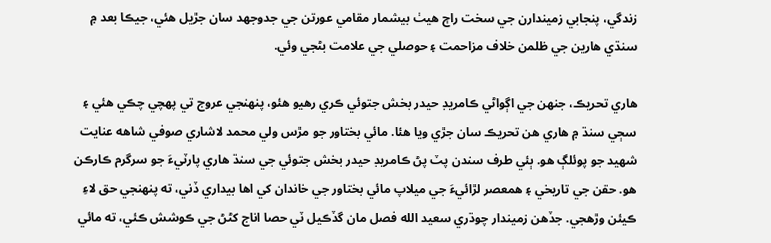زندگي، پنجابي زميندارن جي سخت راڄ هيٺ بيشمار مقامي عورتن جي جدوجھد سان جڙيل هئي، جيڪا بعد ۾ سنڌي هارين جي ظلمن خلاف مزاحمت ۽ حوصلي جي علامت بڻجي وئي.

هاري تحريڪ، جنھن جي اڳواڻي ڪامريڊ حيدر بخش جتوئي ڪري رهيو هئو، پنھنجي عروج تي پھچي چڪي هئي ۽ سڄي سنڌ ۾ هاري هن تحريڪ سان جڙي ويا هئا. مائي بختاور جو مڙس ولي محمد لاشاري صوفي شاهه عنايت شهيد جو پوئلڳ هو. ٻئي طرف سندن پٽ پڻ ڪامريڊ حيدر بخش جتوئي جي سنڌ هاري پارٽيءَ جو سرگرم ڪارڪن هو. حقن جي تاريخي ۽ همعصر لڙائيءَ جي ميلاپ مائي بختاور جي خاندان کي اها بيداري ڏني، ته پنھنجي حق لاءِ ڪيئن وڙهجي. جڏهن زميندار چوڌري سعيد الله فصل مان گڏڪيل ٽي حصا اناج کڻڻ جي ڪوشش ڪئي، ته مائي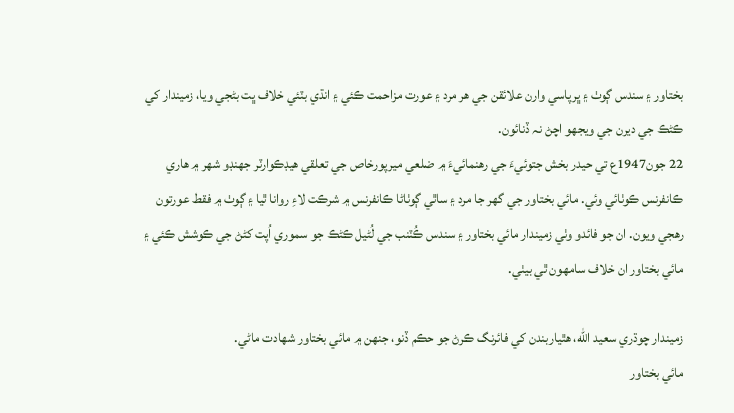بختاور ۽ سندس ڳوٺ ۽ ڀرپاسي وارن علائقن جي هر مرد ۽ عورت مزاحمت ڪئي ۽ انڌي بٽئي خلاف ڀت بڻجي ويا، زميندار کي ڪڻڪ جي ديرن جي ويجهو اچڻ نہ ڏنائون.
22 جون1947ع تي حيدر بخش جتوئيءَ جي رهنمائيءَ ۾ ضلعي ميرپورخاص جي تعلقي هيڊڪوارٽر جهنڊو شهر ۾ هاري ڪانفرنس ڪوٺائي وئي. مائي بختاور جي گهر جا مرد ۽ ساٿي ڳوٺاڻا ڪانفرنس ۾ شرڪت لاءِ روانا ٿيا ۽ ڳوٺ ۾ فقط عورتون رهجي ويون. ان جو فائدو وٺي زميندار مائي بختاور ۽ سندس ڪُٽنب جي لُڻيل ڪڻڪ جو سموري اُپت کڻڻ جي ڪوشش ڪئي ۽ مائي بختاور ان خلاف سامهون ٿي بيٺي.

زميندار چوڌري سعيد الله، هٿياربندن کي فائرنگ ڪرڻ جو حڪم ڏنو، جنھن ۾ مائي بختاور شھادت ماڻي.
مائي بختاور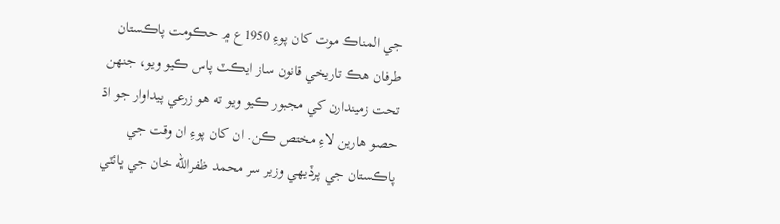جي المناڪ موت کان پوءِ 1950ع ۾ حڪومت پاڪستان طرفان هڪ تاريخي قانون ساز ايڪٽ پاس ڪيو ويو، جنھن تحت زميندارن کي مجبور ڪيو ويو ته هو زرعي پيداوار جو اڌ حصو هارين لاءِ مختص ڪن. ان کان پوءِ ان وقت جي پاڪستان جي پرڏيھي وزير سر محمد ظفرالله خان جي ڀائٽي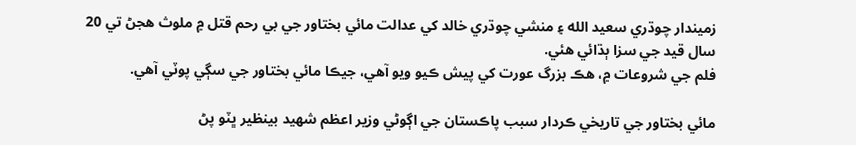زميندار چوڌري سعيد الله ۽ منشي چوڌري خالد کي عدالت مائي بختاور جي بي رحم قتل ۾ ملوث هجڻ تي 20 سال قيد جي سزا ٻڌائي هئي.
فلم جي شروعات ۾، هڪ بزرگ عورت کي پيش ڪيو ويو آهي، جيڪا مائي بختاور جي سڳي پوٽي آھي.

مائي بختاور جي تاريخي ڪردار سبب پاڪستان جي اڳوڻي وزير اعظم شھيد بينظير ڀٽو پڻ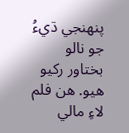پنھنجي ڌيءُ جو نالو بختاور رکيو هيو. هن فلم لاءِ مالي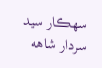سھڪار سيد سردار شاهه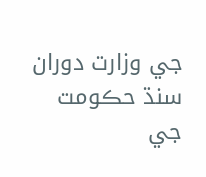جي وزارت دوران سنڌ حڪومت جي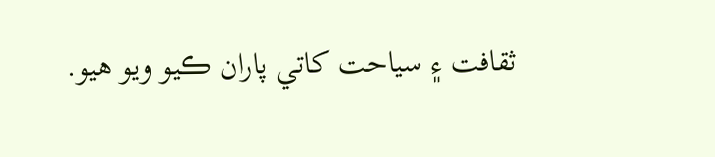ثقافت ۽ سياحت کاتي پاران ڪيو ويو هيو.